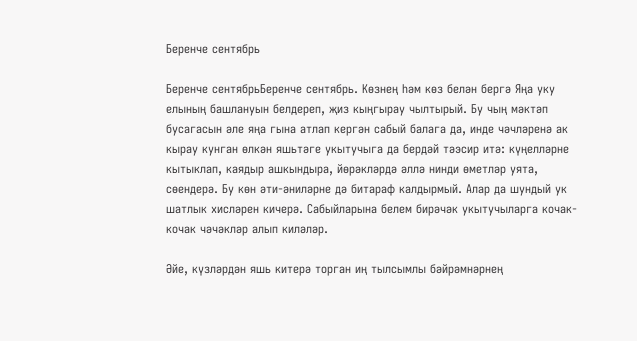Беренче сентябрь

Беренче сентябрьБеренче сентябрь. Көзнең һәм көз белән бергә Яңа уку елының башлануын белдереп, җиз кыңгырау чылтырый. Бу чың мәктәп бусагасын әле яңа гына атлап кергән сабый балага да, инде чәчләренә ак кырау кунган өлкән яшьтәге укытучыга да бердәй тәэсир итә: күңелләрне кытыклап, каядыр ашкындыра, йөрәкләрдә әллә нинди өметләр уята, сөендерә. Бу көн әти-әниләрне дә битараф калдырмый. Алар да шундый ук шатлык хисләрен кичерә. Сабыйларына белем бирәчәк укытучыларга кочак-кочак чәчәкләр алып киләләр.

Әйе, күзләрдән яшь китерә торган иң тылсымлы бәйрәмнәрнең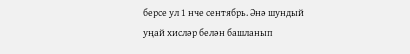берсе ул 1 нче сентябрь. Әнә шундый уңай хисләр белән башланып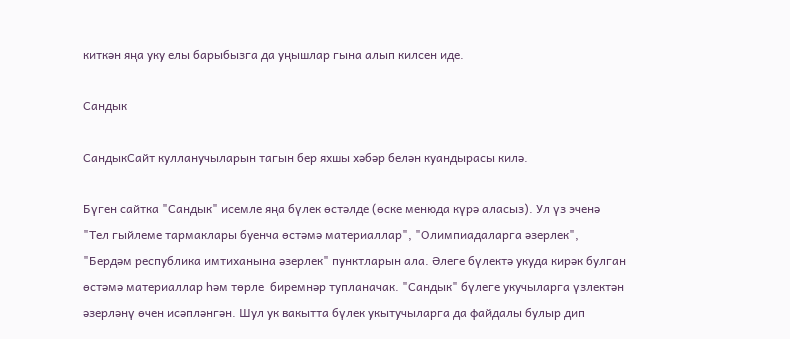киткән яңа уку елы барыбызга да уңышлар гына алып килсен иде.

Сандык

СандыкСайт кулланучыларын тагын бер яхшы хәбәр белән куандырасы килә.

Бүген сайтка "Сандык" исемле яңа бүлек өстәлде (өске менюда күрә аласыз). Ул үз эченә "Тел гыйлеме тармаклары буенча өстәмә материаллар", "Олимпиадаларга әзерлек", "Бердәм республика имтиханына әзерлек" пунктларын ала. Әлеге бүлектә укуда кирәк булган өстәмә материаллар һәм төрле  биремнәр тупланачак. "Сандык" бүлеге укучыларга үзлектән әзерләнү өчен исәпләнгән. Шул ук вакытта бүлек укытучыларга да файдалы булыр дип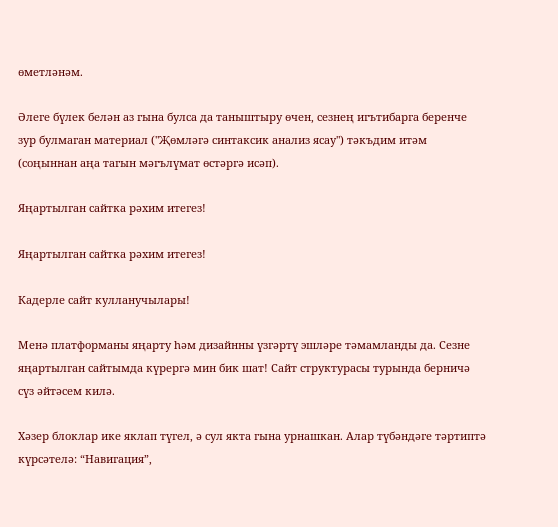өметләнәм.

Әлеге бүлек белән аз гына булса да таныштыру өчен, сезнең игътибарга беренче зур булмаган материал ("Җөмләгә синтаксик анализ ясау") тәкъдим итәм (соңыннан аңа тагын мәгълүмат өстәргә исәп).

Яңартылган сайтка рәхим итегез!

Яңартылган сайтка рәхим итегез!

Кадерле сайт кулланучылары!

Менә платформаны яңарту һәм дизайнны үзгәртү эшләре тәмамланды да. Сезне яңартылган сайтымда күрергә мин бик шат! Сайт структурасы турында берничә сүз әйтәсем килә.

Хәзер блоклар ике яклап түгел, ә сул якта гына урнашкан. Алар түбәндәге тәртиптә күрсәтелә: “Навигация”,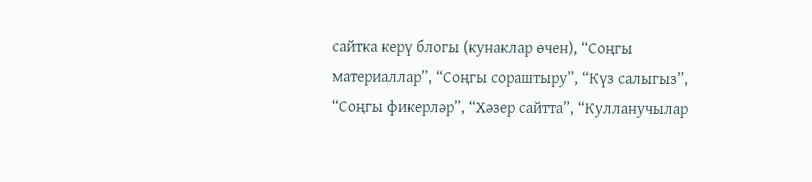сайтка керү блогы (кунаклар өчен), “Соңгы материаллар”, “Соңгы сораштыру”, “Күз салыгыз”, “Соңгы фикерләр”, “Хәзер сайтта”, “Кулланучылар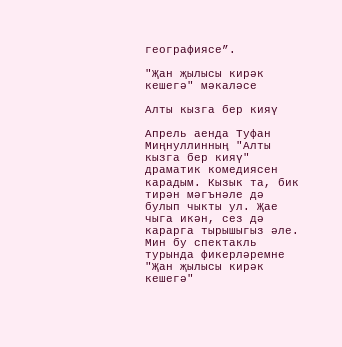географиясе”.

"Җан җылысы кирәк кешегә" мәкаләсе

Алты кызга бер кияү

Апрель аенда Туфан Миңнуллинның "Алты кызга бер кияү" драматик комедиясен карадым. Кызык та, бик тирән мәгънәле дә булып чыкты ул. Җае чыга икән, сез дә карарга тырышыгыз әле. Мин бу спектакль турында фикерләремне "Җан җылысы кирәк кешегә"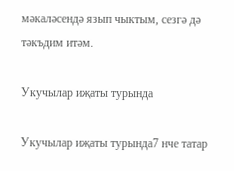мәкаләсендә язып чыктым, сезгә дә тәкъдим итәм.

Укучылар иҗаты турында

Укучылар иҗаты турында7 нче татар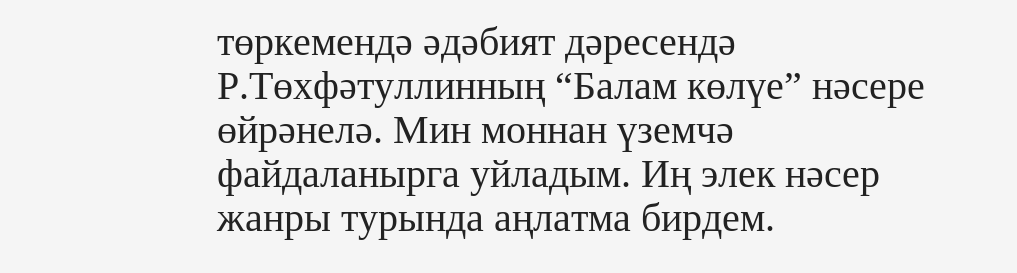төркемендә әдәбият дәресендә Р.Төхфәтуллинның “Балам көлүе” нәсере өйрәнелә. Мин моннан үземчә файдаланырга уйладым. Иң элек нәсер жанры турында аңлатма бирдем.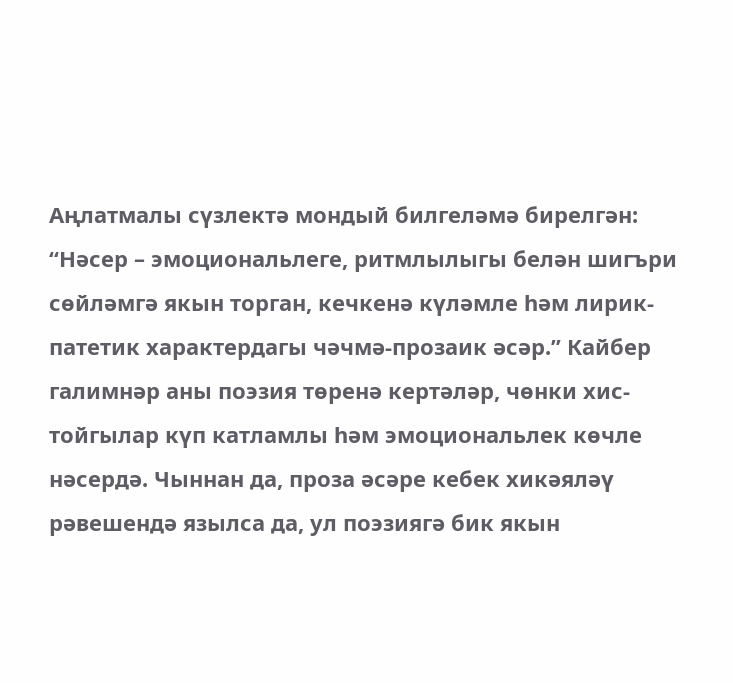Аңлатмалы сүзлектә мондый билгеләмә бирелгән: “Нәсер – эмоциональлеге, ритмлылыгы белән шигъри сөйләмгә якын торган, кечкенә күләмле һәм лирик-патетик характердагы чәчмә-прозаик әсәр.” Кайбер галимнәр аны поэзия төренә кертәләр, чөнки хис-тойгылар күп катламлы һәм эмоциональлек көчле нәсердә. Чыннан да, проза әсәре кебек хикәяләү рәвешендә язылса да, ул поэзиягә бик якын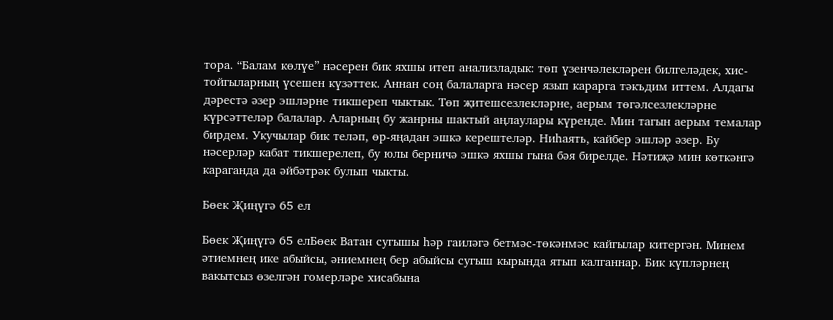тора. “Балам көлүе” нәсерен бик яхшы итеп анализладык: төп үзенчәлекләрен билгеләдек, хис-тойгыларның үсешен күзәттек. Аннан соң балаларга нәсер язып карарга тәкъдим иттем. Алдагы дәрестә әзер эшләрне тикшереп чыктык. Төп җитешсезлекләрне, аерым төгәлсезлекләрне күрсәттеләр балалар. Аларның бу жанрны шактый аңлаулары күренде. Мин тагын аерым темалар бирдем. Укучылар бик теләп, өр-яңадан эшкә керештеләр. Ниһаять, кайбер эшләр әзер. Бу нәсерләр кабат тикшерелеп, бу юлы берничә эшкә яхшы гына бәя бирелде. Нәтиҗә мин көткәнгә караганда да әйбәтрәк булып чыкты.

Бөек Җиңүгә 65 ел

Бөек Җиңүгә 65 елБөек Ватан сугышы һәр гаиләгә бетмәс-төкәнмәс кайгылар китергән. Минем әтиемнең ике абыйсы, әниемнең бер абыйсы сугыш кырында ятып калганнар. Бик күпләрнең вакытсыз өзелгән гомерләре хисабына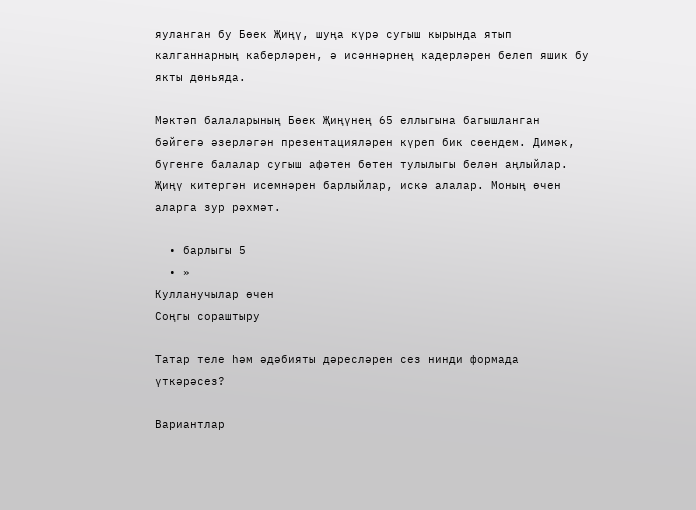яуланган бу Бөек Җиңү, шуңа күрә сугыш кырында ятып калганнарның каберләрен, ә исәннәрнең кадерләрен белеп яшик бу якты дөньяда.

Мәктәп балаларының Бөек Җиңүнең 65 еллыгына багышланган бәйгегә әзерләгән презентацияләрен күреп бик сөендем. Димәк, бүгенге балалар сугыш афәтен бөтен тулылыгы белән аңлыйлар. Җиңү китергән исемнәрен барлыйлар, искә алалар. Моның өчен аларга зур рәхмәт.

  • барлыгы 5
  • »
Кулланучылар өчен
Соңгы сораштыру

Татар теле һәм әдәбияты дәресләрен сез нинди формада үткәрәсез?

Вариантлар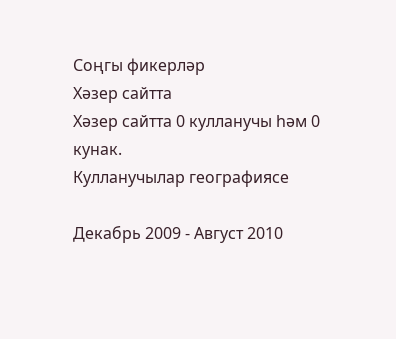Соңгы фикерләр
Хәзер сайтта
Хәзер сайтта 0 кулланучы һәм 0 кунак.
Кулланучылар географиясе

Декабрь 2009 - Август 2010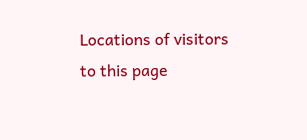Locations of visitors to this page